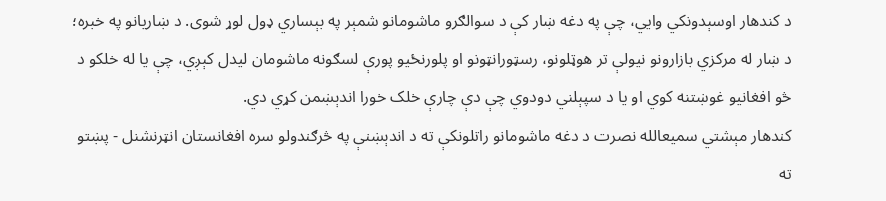د کندهار اوسېدونکي وايي، چې په دغه ښار کې د سوالګرو ماشومانو شمېر په بېساري ډول لوړ شوی. د ښاریانو په خبره؛ د ښار له مرکزي بازارونو نیولې تر هوټلونو، رسټورانټونو او پلورنځیو پورې لسګونه ماشومان لیدل کېږي، چې یا له خلکو د څو افغانیو غوښتنه کوي او یا د سپېلني دودوي چې دې چارې خلک خورا اندېښمن کړي دي.
کندهار مېشتي سمیعالله نصرت د دغه ماشومانو راتلونکې ته د اندېښنې په څرګندولو سره افغانستان انټرنشنل - پښتو ته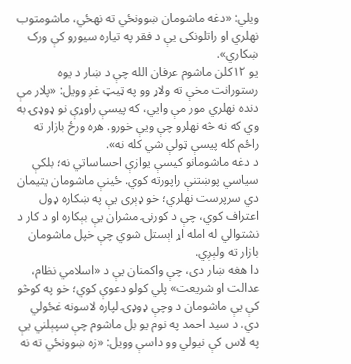ویلي: «دغه ماشومان ښوونځي ته نهځي، ماشومتوب نهلري او راتلونکی یې د فقر په تیاره سیورو کې ورک ښکاري».
یو ۱۲کلن ماشوم عرفان الله چې د ښار د یوه رستورانت مخې ته ولاړ وو په ټیټ غږ وویل: «پلار مې دنده نهلري مور مې وایي، که پیسې راوړې نو ډوډۍ به وي که نه څه نهلرو چې ويې خورو. هره ورځ بازار ته راځم کله پیسې ټولې شي کله نه».
د دغه ماشومانو کیسې یوازې احساساتي نه؛ بلکې سیاسي پوښتنې راپورته کوي. ځینې ماشومان یتیمان دي سرپرست نهلري؛ خو ډېری یې په ښکاره ډول اعتراف کوي، چې د کورنۍ مشران یې بېکاره او د کار د نشتوالي له امله اړ اېستل شوي چې خپل ماشومان بازار ته ولېږي.
دا هغه ښار دی، چې واکمنان یې د «اسلامي نظام، عدالت او شریعت» پلي کولو دعوې کوي؛ خو په کوڅو کې یې ماشومان د وچې ډوډۍ لپاره لاسونه غځولي دي. د سید احمد په نوم یو بل ماشوم چې سپېلني یې په لاس کې نیولي وو داسې وویل: «زه ښوونځي ته نه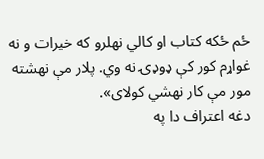ځم ځکه کتاب او کالي نهلرو که خیرات و نه غواړم کور کې ډوډۍ نه وي. پلار مې نهشته مور مې کار نهشي کولای».
دغه اعتراف دا په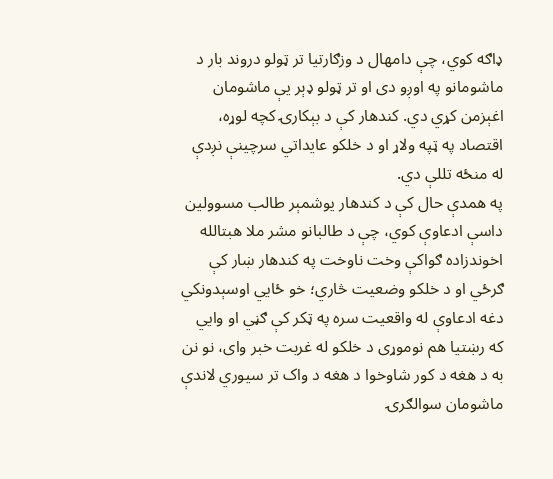ډاګه کوي، چې دامهال د وزګارتیا تر ټولو دروند بار د ماشومانو په اوږو دی او تر ټولو ډېر یې ماشومان اغېزمن کړي دي. کندهار کې د بېکارۍ کچه لوړه، اقتصاد په ټپه ولاړ او د خلکو عایداتي سرچینې نږدې له منځه تللې دي.
په همدې حال کې د کندهار یوشمېر طالب مسوولین داسې ادعاوې کوي، چې د طالبانو مشر ملا هبتالله اخوندزاده ګواکې وخت ناوخت په کندهار ښار کې ګرځي او د خلکو وضعیت څاري؛ خو ځايي اوسېدونکي دغه ادعاوې له واقعیت سره په ټکر کې ګڼي او وايي که رښتیا هم نوموړی د خلکو له غربت خبر وای، نو نن به د هغه د کور شاوخوا د هغه د واک تر سیوري لاندې ماشومان سوالګرۍ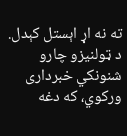ته نه اړ اېستل کېدل.
د ټولنیزو چارو شنونکي خبرداری ورکوي، که دغه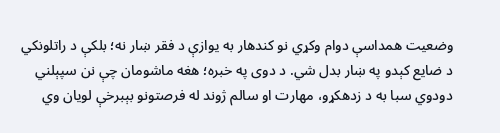وضعیت همداسې دوام وکړي نو کندهار به یوازې د فقر ښار نه؛ بلکې د راتلونکي د ضایع کېدو په ښار بدل شي. د دوی په خبره؛ هغه ماشومان چې نن سپېلني دودوي سبا به د زدهکړو، مهارت او سالم ژوند له فرصتونو بېبرخې لویان وي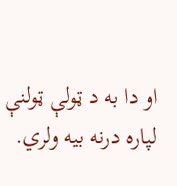او دا به د ټولې ټولنې لپاره درنه بیه ولري.